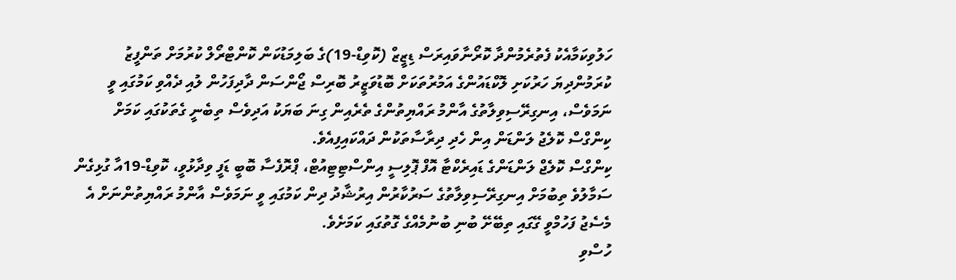ހަލުވިކަމާއެކު ފެތުރެމުންދާ ކޮރޯނާވައިރަސް ޑިޒީޒް (ކޮވިޑް-19)ގެ ބަލިމަޑުކަން ކޮންޓްރޯލް ކުރުމަށް ތަންފީޒު ކުރަމުންދިޔަ ހަރުކަށި ލޮކްޑައުންގެ އަމުރުތަކަށް ބޮޑުވަޒީރު ބޮރިސް ޖޯންސަން ދާދިފަހުން ލުއި ދެއްވި ކަމުގައި ވީ ނަމަވެސް، އިނގިރޭސިވިލާތުގެ އާންމު ރައްޔިތުންގެ ތެރެއިން ގިނަ ބަޔަކު އަދިވެސް ތިބެނީ ގެތަކުގައި ކަމަށް ކިންގްސް ކޮލެޖު ލަންޑަން އިން ހެދި ދިރާސާތަކުން ދައްކައިފިއެވެ.
ކިންގްސް ކޮލެޖް ލަންޑަންގެ ޑައިރެކްޓާ އޮފް ޕޮލިސީ އިންސްޓިޓިއުޓް، ޕްރޮފެސާ ބޮބީ ޑަފީ ވިދާޅުވީ، ކޮވިޑް-19އާ ގުޅިގެން ސަމާލުވެ ތިބުމަށް އިނގިރޭސިވިލާތުގެ ސަރުކާރުން އިރުޝާދު ދިން ކަމުގައި ވީ ނަމަވެސް އާންމު ރައްޔިތުންނަށް އެ މެސެޖު ފަހުމްވީ ގޭގައި ތިބޭށޭ ބުނި ބުނުމެއްގެ ގޮތުގައި ކަމަށެވެ.
ހުސްވި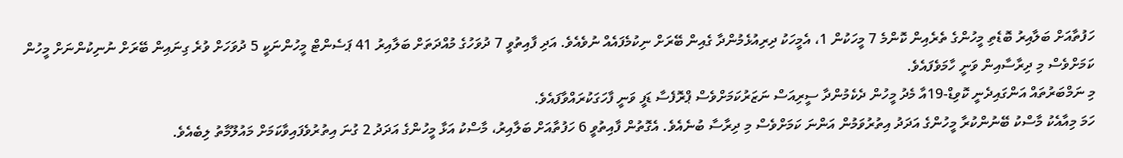ހަފުތާއަށް ބަލާއިރު ބޮޑެތި މީހުންގެ ތެރެއިން ކޮންމެ 7 މީހަކުން 1، އެމީހަކު ދިރިއުޅެމުންދާ ގެއިން ބޭރަށް ނިކުމެފައެއް ނުވެއެވެ. އަދި ފާއިތުވީ 7 ދުވަހުގެ މުއްދަތަށް ބަލާއިރު 41 ޕަސެންޓް މީހުންނަކީ 5 ދުވަހަށް ވުރެ ގިނައިން ބޭރަށް ނުނިކުންނަށް މީހުން ކަމަށްވެސް މި ދިރާސާއިން ވަނީ ހާމަވެފައެވެ.
މި ނަމްބަރުތައް އަންގައިދެނީ ކޮވިޑް-19އާ މެދު މީހުން ދެކެމުންދާ ސީރިއަސް ނަޒަރުކަމަށްވެސް ޕްރޮފެސާ ޑަފީ ވަނީ ފާހަގަކުރައްވާފައެވެ.
ހަމަ މިއާއެކު މާސްކު ބޭނުންކުރާ މީހުންގެ އަދަދު އިތުރުވަމުން އަންނަ ކަމަށްވެސް މި ދިރާސާ ބުނެއެވެ. އެގޮތުން ފާއިތުވީ 6 ހަފުތާއަށް ބަލާއިރު، މާސްކު އަޅާ މީހުންގެ އަދަދު 2 ގުނަ އިތުރުވެފައިވާކަމަށް މައުލޫމާތު ލިބެއެވެ.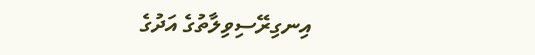އިނގިރޭސިވިލާތުގެ އަދުގެ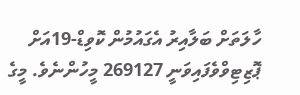ހާލަތަށް ބަލާއިރު އެގައުމުން ކޮވިޑް-19އަށް ޕޮޒިޓިވްވެފައިވަނީ 269127 މީހުންނެވެ. މީގެ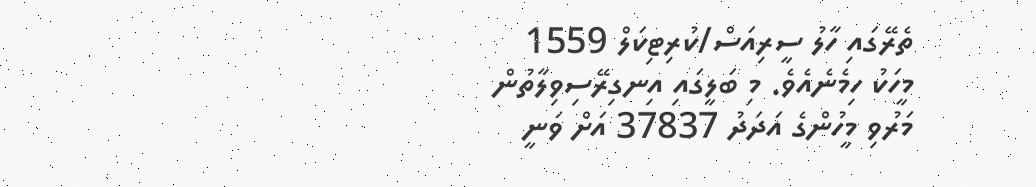ތެރޭގައި ހާލު ސީރިއަސް/ކުރިޓިކަލް 1559 މީހަކު ހިމެނެއެވެ. މި ބަލީގައި އިނގިރޭސިވިލާތުން މަރުވި މީހުންގެ އަދަދު 37837 އަށް ވަނީ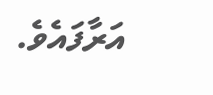އަރާފައެވެ.